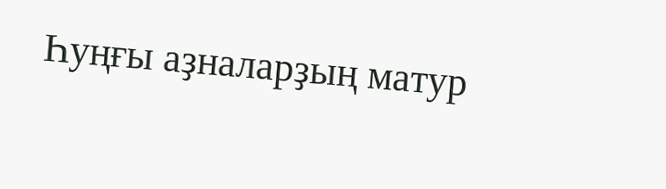Һуңғы аҙналарҙың матур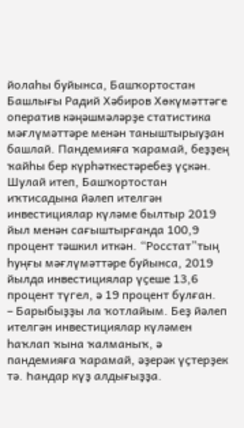йолаһы буйынса, Башҡортостан Башлығы Радий Хәбиров Хөкүмәттәге оператив кәңәшмәләрҙе статистика мәғлүмәттәре менән таныштырыуҙан башлай. Пандемияға ҡарамай, беҙҙең ҡайһы бер күрһәткестәребеҙ үҫкән.
Шулай итеп, Башҡортостан иҡтисадына йәлеп ителгән инвестициялар күләме былтыр 2019 йыл менән сағыштырғанда 100,9 процент тәшкил иткән. “Росстат”тың һуңғы мәғлүмәттәре буйынса, 2019 йылда инвестициялар үҫеше 13,6 процент түгел, ә 19 процент булған.
– Барыбыҙҙы ла ҡотлайым. Беҙ йәлеп ителгән инвестициялар күләмен һаҡлап ҡына ҡалманыҡ, ә пандемияға ҡарамай, әҙерәк үҫтерҙек тә. Һандар күҙ алдығыҙҙа.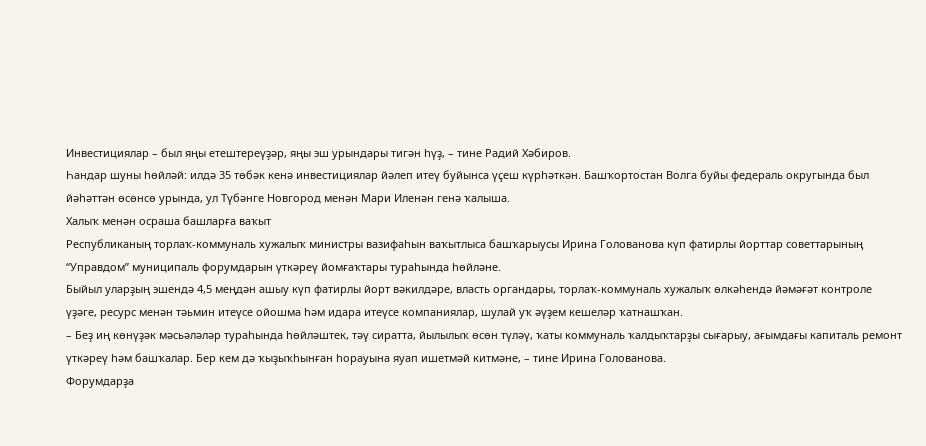Инвестициялар – был яңы етештереүҙәр, яңы эш урындары тигән һүҙ, – тине Радий Хәбиров.
Һандар шуны һөйләй: илдә 35 төбәк кенә инвестициялар йәлеп итеү буйынса үҫеш күрһәткән. Башҡортостан Волга буйы федераль округында был йәһәттән өсөнсө урында, ул Түбәнге Новгород менән Мари Иленән генә ҡалыша.
Халыҡ менән осраша башларға ваҡыт
Республиканың торлаҡ-коммуналь хужалыҡ министры вазифаһын ваҡытлыса башҡарыусы Ирина Голованова күп фатирлы йорттар советтарының “Управдом” муниципаль форумдарын үткәреү йомғаҡтары тураһында һөйләне.
Быйыл уларҙың эшендә 4,5 меңдән ашыу күп фатирлы йорт вәкилдәре, власть органдары, торлаҡ-коммуналь хужалыҡ өлкәһендә йәмәғәт контроле үҙәге, ресурс менән тәьмин итеүсе ойошма һәм идара итеүсе компаниялар, шулай уҡ әүҙем кешеләр ҡатнашҡан.
– Беҙ иң көнүҙәк мәсьәләләр тураһында һөйләштек, тәү сиратта, йылылыҡ өсөн түләү, ҡаты коммуналь ҡалдыҡтарҙы сығарыу, ағымдағы капиталь ремонт үткәреү һәм башҡалар. Бер кем дә ҡыҙыҡһынған һорауына яуап ишетмәй китмәне, – тине Ирина Голованова.
Форумдарҙа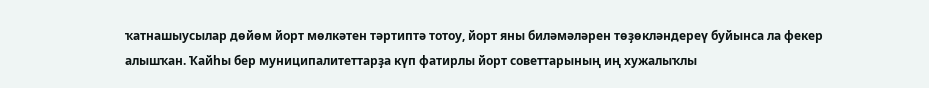ҡатнашыусылар дөйөм йорт мөлкәтен тәртиптә тотоу, йорт яны биләмәләрен төҙөкләндереү буйынса ла фекер алышҡан. Ҡайһы бер муниципалитеттарҙа күп фатирлы йорт советтарының иң хужалыҡлы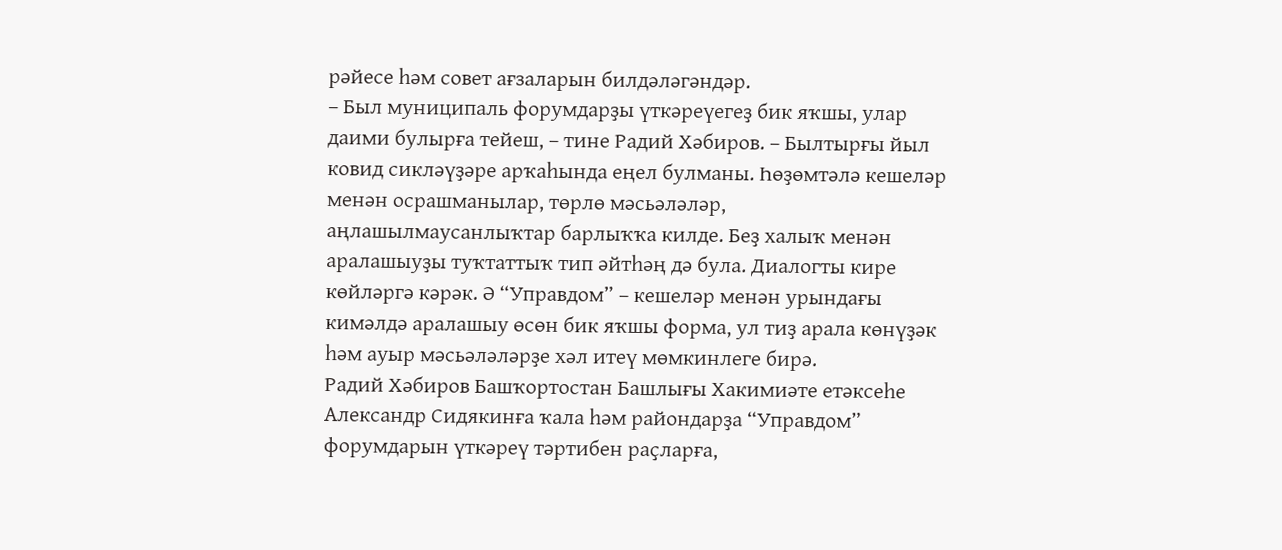рәйесе һәм совет ағзаларын билдәләгәндәр.
– Был муниципаль форумдарҙы үткәреүегеҙ бик яҡшы, улар даими булырға тейеш, – тине Радий Хәбиров. – Былтырғы йыл ковид сикләүҙәре арҡаһында еңел булманы. Һөҙөмтәлә кешеләр менән осрашманылар, төрлө мәсьәләләр, аңлашылмаусанлыҡтар барлыҡҡа килде. Беҙ халыҡ менән аралашыуҙы туҡтаттыҡ тип әйтһәң дә була. Диалогты кире көйләргә кәрәк. Ә “Управдом” – кешеләр менән урындағы кимәлдә аралашыу өсөн бик яҡшы форма, ул тиҙ арала көнүҙәк һәм ауыр мәсьәләләрҙе хәл итеү мөмкинлеге бирә.
Радий Хәбиров Башҡортостан Башлығы Хакимиәте етәксеһе Александр Сидякинға ҡала һәм райондарҙа “Управдом” форумдарын үткәреү тәртибен раҫларға,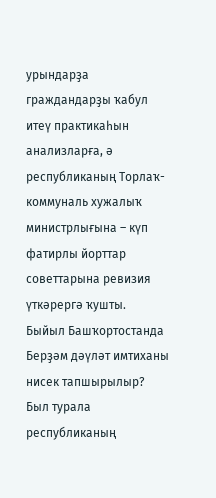урындарҙа граждандарҙы ҡабул итеү практикаһын анализларға, ә республиканың Торлаҡ-коммуналь хужалыҡ министрлығына – күп фатирлы йорттар советтарына ревизия үткәрергә ҡушты.
Быйыл Башҡортостанда Берҙәм дәүләт имтиханы нисек тапшырылыр? Был турала республиканың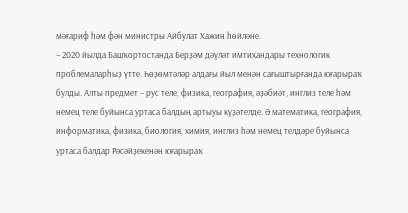мәғариф һәм фән министры Айбулат Хажин һөйләне.
– 2020 йылда Башҡортостанда Берҙәм дәүләт имтихандары технологик проблемаларһыҙ үтте. Һөҙөмтәләр алдағы йыл менән сағыштырғанда юғарыраҡ булды. Алты предмет – рус теле, физика, география, әҙәбиәт, инглиз теле һәм немец теле буйынса уртаса балдың артыуы күҙәтелде. Ә математика, география, информатика, физика, биология, химия, инглиз һәм немец телдәре буйынса уртаса балдар Рәсәйҙекенән юғарыраҡ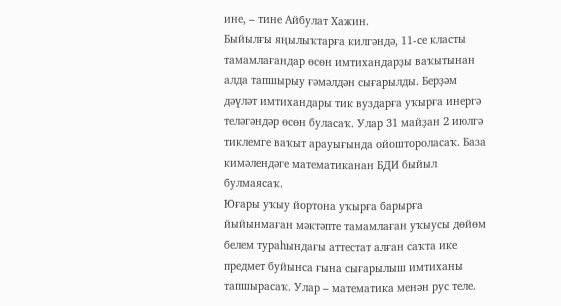ине, – тине Айбулат Хажин.
Быйылғы яңылыҡтарға килгәндә, 11-се класты тамамлағандар өсөн имтихандарҙы ваҡытынан алда тапшырыу ғәмәлдән сығарылды. Берҙәм дәүләт имтихандары тик вуздарға уҡырға инергә теләгәндәр өсөн буласаҡ. Улар 31 майҙан 2 июлгә тиклемге ваҡыт арауығында ойоштороласаҡ. База кимәлендәге математиканан БДИ быйыл булмаясаҡ.
Юғары уҡыу йортона уҡырға барырға йыйынмаған мәктәпте тамамлаған уҡыусы дөйөм белем тураһындағы аттестат алған саҡта ике предмет буйынса ғына сығарылыш имтиханы тапшырасаҡ. Улар – математика менән рус теле.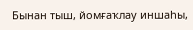Бынан тыш, йомғаҡлау иншаһы,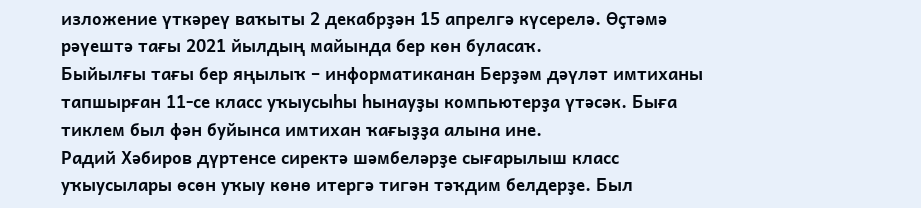изложение үткәреү ваҡыты 2 декабрҙән 15 апрелгә күсерелә. Өҫтәмә рәүештә тағы 2021 йылдың майында бер көн буласаҡ.
Быйылғы тағы бер яңылыҡ – информатиканан Берҙәм дәүләт имтиханы тапшырған 11-се класс уҡыусыһы һынауҙы компьютерҙа үтәсәк. Быға тиклем был фән буйынса имтихан ҡағыҙҙа алына ине.
Радий Хәбиров дүртенсе сиректә шәмбеләрҙе сығарылыш класс уҡыусылары өсөн уҡыу көнө итергә тигән тәҡдим белдерҙе. Был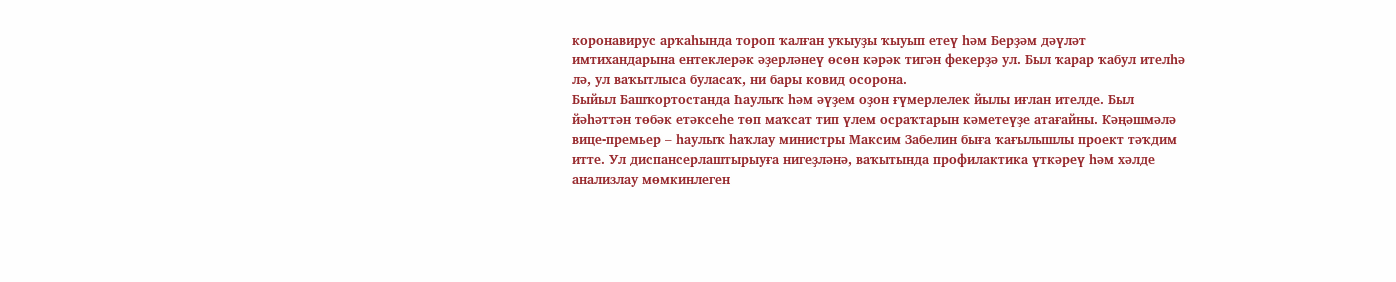коронавирус арҡаһында тороп ҡалған уҡыуҙы ҡыуып етеү һәм Берҙәм дәүләт имтихандарына ентеклерәк әҙерләнеү өсөн кәрәк тигән фекерҙә ул. Был ҡарар ҡабул ителһә лә, ул ваҡытлыса буласаҡ, ни бары ковид осорона.
Быйыл Башҡортостанда Һаулыҡ һәм әүҙем оҙон ғүмерлелек йылы иғлан ителде. Был йәһәттән төбәк етәксеһе төп маҡсат тип үлем осраҡтарын кәметеүҙе атағайны. Кәңәшмәлә вице-премьер – һаулыҡ һаҡлау министры Максим Забелин быға ҡағылышлы проект тәҡдим итте. Ул диспансерлаштырыуға нигеҙләнә, ваҡытында профилактика үткәреү һәм хәлде анализлау мөмкинлеген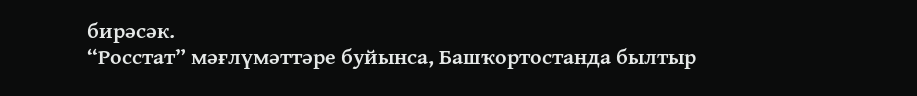бирәсәк.
“Росстат” мәғлүмәттәре буйынса, Башҡортостанда былтыр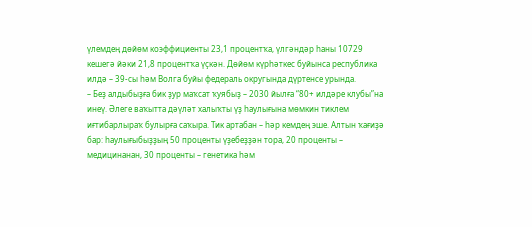үлемдең дөйөм коэффициенты 23,1 процентҡа, үлгәндәр һаны 10729 кешегә йәки 21,8 процентҡа үҫкән. Дөйөм күрһәткес буйынса республика илдә – 39-сы һәм Волга буйы федераль округында дүртенсе урында.
– Беҙ алдыбыҙға бик ҙур маҡсат ҡуябыҙ – 2030 йылға “80+ илдәре клубы”на инеү. Әлеге ваҡытта дәүләт халыҡты үҙ һаулығына мөмкин тиклем иғтибарлыраҡ булырға саҡыра. Тик артабан – һәр кемдең эше. Алтын ҡағиҙә бар: һаулығыбыҙҙың 50 проценты үҙебеҙҙән тора, 20 проценты – медицинанан, 30 проценты – генетика һәм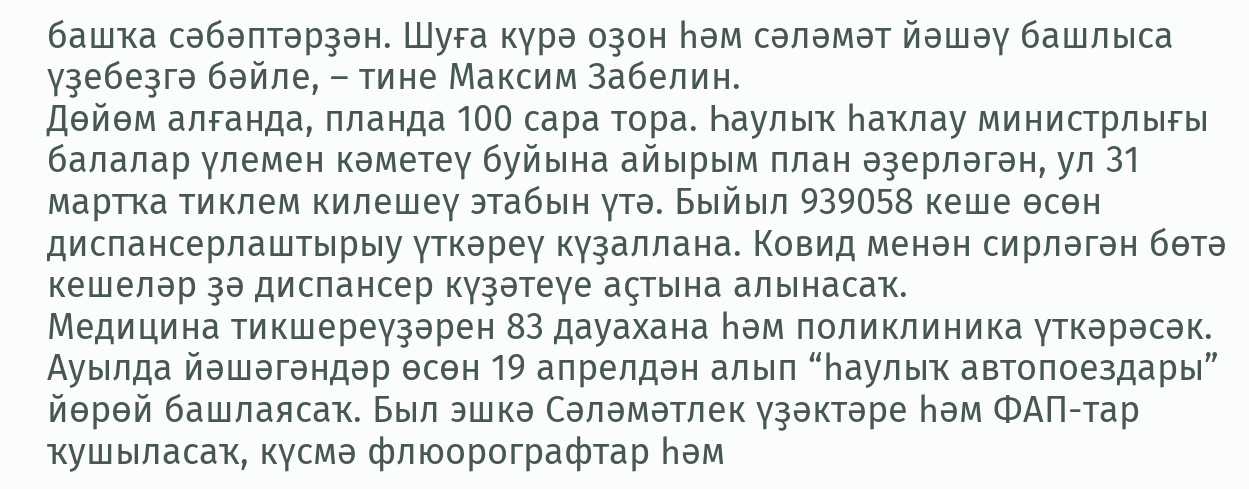башҡа сәбәптәрҙән. Шуға күрә оҙон һәм сәләмәт йәшәү башлыса үҙебеҙгә бәйле, – тине Максим Забелин.
Дөйөм алғанда, планда 100 сара тора. Һаулыҡ һаҡлау министрлығы балалар үлемен кәметеү буйына айырым план әҙерләгән, ул 31 мартҡа тиклем килешеү этабын үтә. Быйыл 939058 кеше өсөн диспансерлаштырыу үткәреү күҙаллана. Ковид менән сирләгән бөтә кешеләр ҙә диспансер күҙәтеүе аҫтына алынасаҡ.
Медицина тикшереүҙәрен 83 дауахана һәм поликлиника үткәрәсәк. Ауылда йәшәгәндәр өсөн 19 апрелдән алып “һаулыҡ автопоездары” йөрөй башлаясаҡ. Был эшкә Сәләмәтлек үҙәктәре һәм ФАП-тар ҡушыласаҡ, күсмә флюорографтар һәм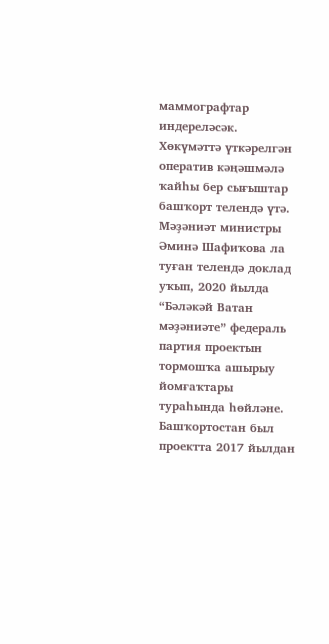маммографтар индереләсәк.
Хөкүмәттә үткәрелгән оператив кәңәшмәлә ҡайһы бер сығыштар башҡорт телендә үтә. Мәҙәниәт министры Әминә Шафиҡова ла туған телендә доклад уҡып, 2020 йылда “Бәләкәй Ватан мәҙәниәте” федераль партия проектын тормошҡа ашырыу йомғаҡтары тураһында һөйләне.
Башҡортостан был проектта 2017 йылдан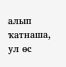алып ҡатнаша, ул өс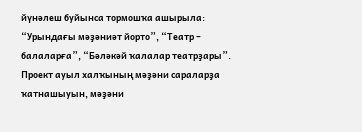йүнәлеш буйынса тормошҡа ашырыла: “Урындағы мәҙәниәт йорто”, “Театр – балаларға”, “Бәләкәй ҡалалар театрҙары”. Проект ауыл халҡының мәҙәни сараларҙа ҡатнашыуын, мәҙәни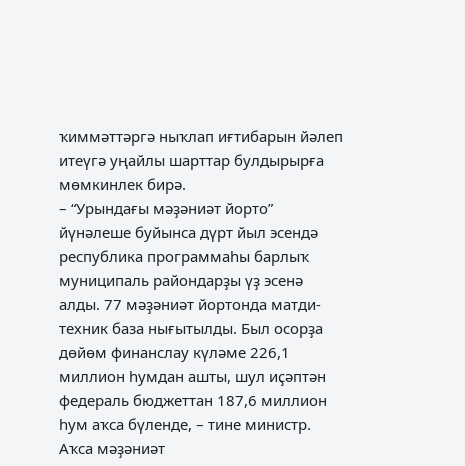ҡиммәттәргә ныҡлап иғтибарын йәлеп итеүгә уңайлы шарттар булдырырға мөмкинлек бирә.
– “Урындағы мәҙәниәт йорто” йүнәлеше буйынса дүрт йыл эсендә республика программаһы барлыҡ муниципаль райондарҙы үҙ эсенә алды. 77 мәҙәниәт йортонда матди-техник база нығытылды. Был осорҙа дөйөм финанслау күләме 226,1 миллион һумдан ашты, шул иҫәптән федераль бюджеттан 187,6 миллион һум аҡса бүленде, – тине министр.
Аҡса мәҙәниәт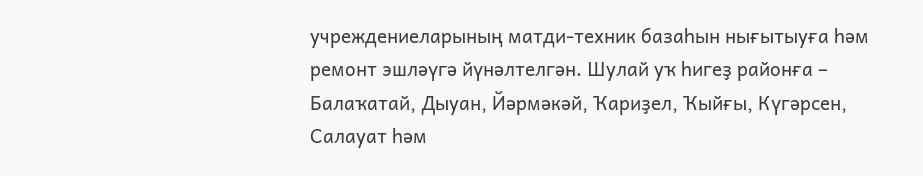учреждениеларының матди-техник базаһын нығытыуға һәм ремонт эшләүгә йүнәлтелгән. Шулай уҡ һигеҙ районға – Балаҡатай, Дыуан, Йәрмәкәй, Ҡариҙел, Ҡыйғы, Күгәрсен, Салауат һәм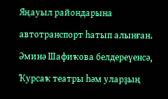Яңауыл райондарына автотранспорт һатып алынған.
Әминә Шафиҡова белдереүенсә, Ҡурсаҡ театры һәм уларҙың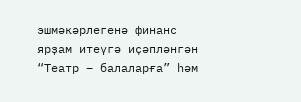эшмәкәрлегенә финанс ярҙам итеүгә иҫәпләнгән “Театр – балаларға” һәм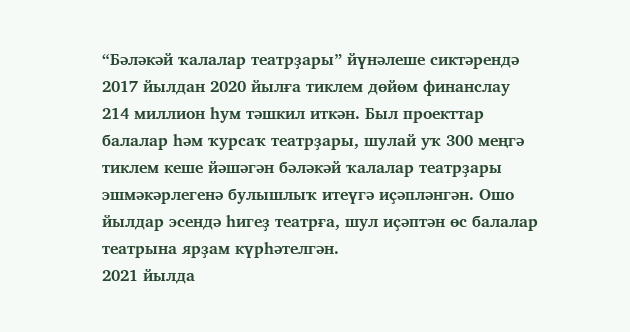“Бәләкәй ҡалалар театрҙары” йүнәлеше сиктәрендә 2017 йылдан 2020 йылға тиклем дөйөм финанслау 214 миллион һум тәшкил иткән. Был проекттар балалар һәм ҡурсаҡ театрҙары, шулай уҡ 300 меңгә тиклем кеше йәшәгән бәләкәй ҡалалар театрҙары эшмәкәрлегенә булышлыҡ итеүгә иҫәпләнгән. Ошо йылдар эсендә һигеҙ театрға, шул иҫәптән өс балалар театрына ярҙам күрһәтелгән.
2021 йылда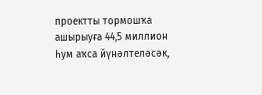проектты тормошҡа ашырыуға 44,5 миллион һум аҡса йүнәлтеләсәк,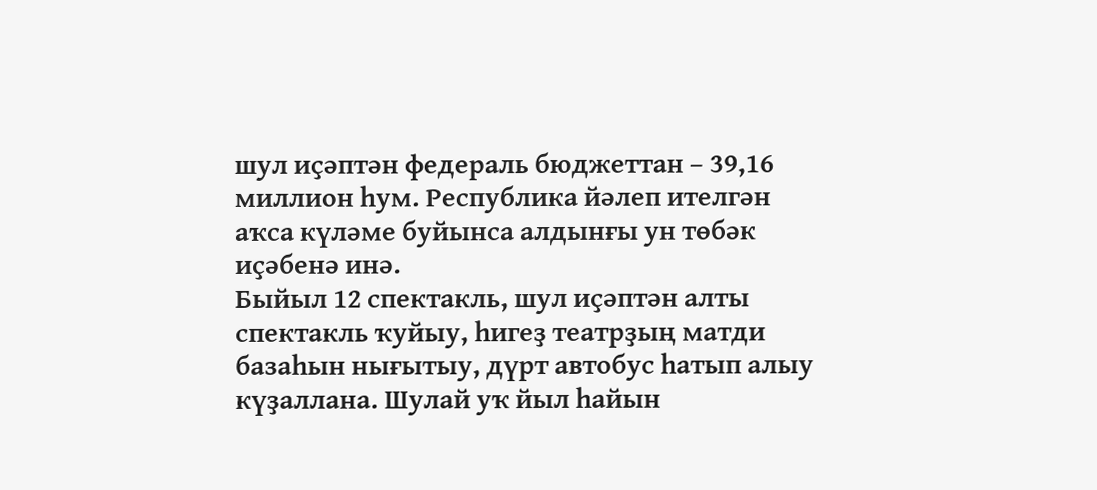шул иҫәптән федераль бюджеттан – 39,16 миллион һум. Республика йәлеп ителгән аҡса күләме буйынса алдынғы ун төбәк иҫәбенә инә.
Быйыл 12 спектакль, шул иҫәптән алты спектакль ҡуйыу, һигеҙ театрҙың матди базаһын нығытыу, дүрт автобус һатып алыу күҙаллана. Шулай уҡ йыл һайын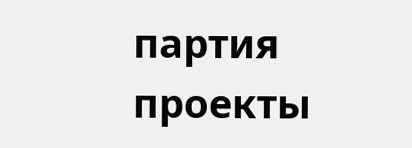партия проекты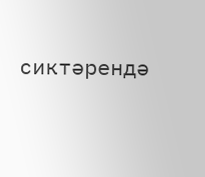сиктәрендә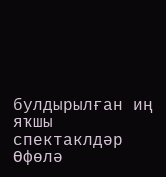булдырылған иң яҡшы спектаклдәр Өфөлә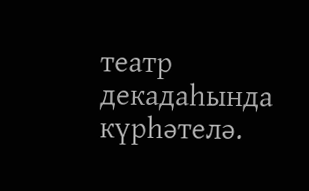театр декадаһында күрһәтелә.